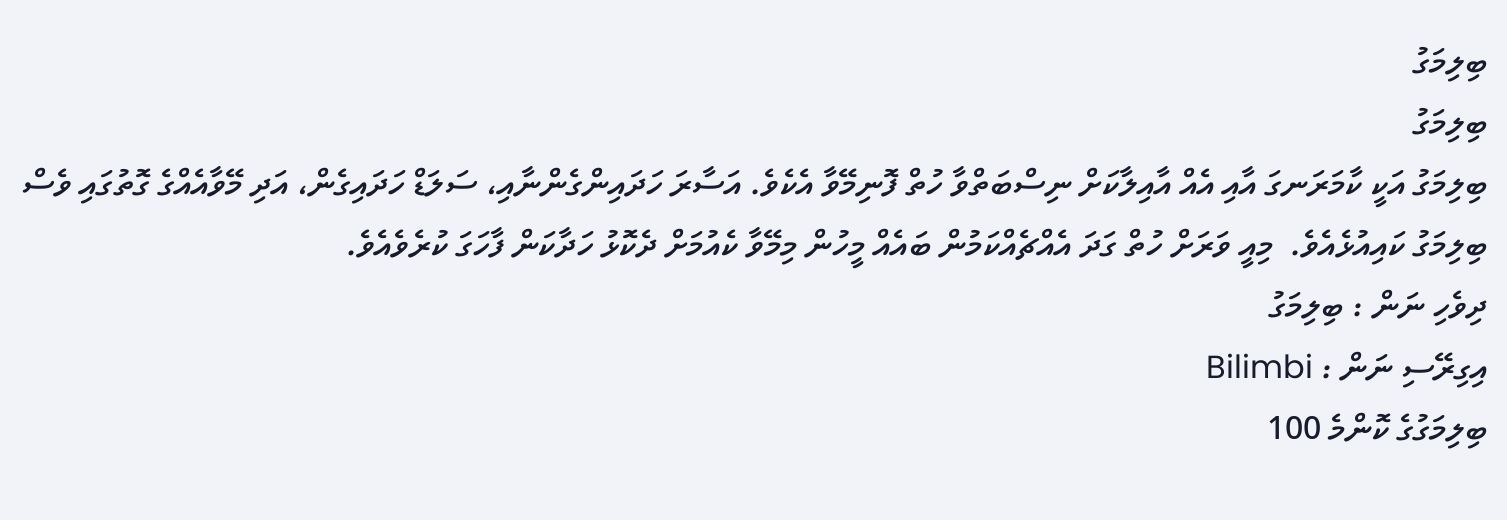ބިލިމަގު
ބިލިމަގު
ބިލިމަގު އަކީ ކާމަރަނގަ އާއި އެއް އާއިލާކަށް ނިސްބަތްވާ ހުތް ފޮނިމޭވާ އެކެވެ. އަސާރަ ހަދައިންގެންނާއި، ސަލަޑް ހަދައިގެން، އަދި މޭވާއެއްގެ ގޮތުގައި ވެސް ބިލިމަގު ކައިއުޅެއެވެ.  މިއީ ވަރަށް ހުތް ގަދަ އެއްޗެއްކަމުން ބައެއް މީހުން މިމޭވާ ކެއުމަށް ދެކޮޅު ހަދާކަން ފާހަގަ ކުރެވެއެވެ.
ދިވެހި ނަން : ބިލިމަގު
އިގިރޭސި ނަން : Bilimbi
ބިލިމަގުގެ ކޮންމެ 100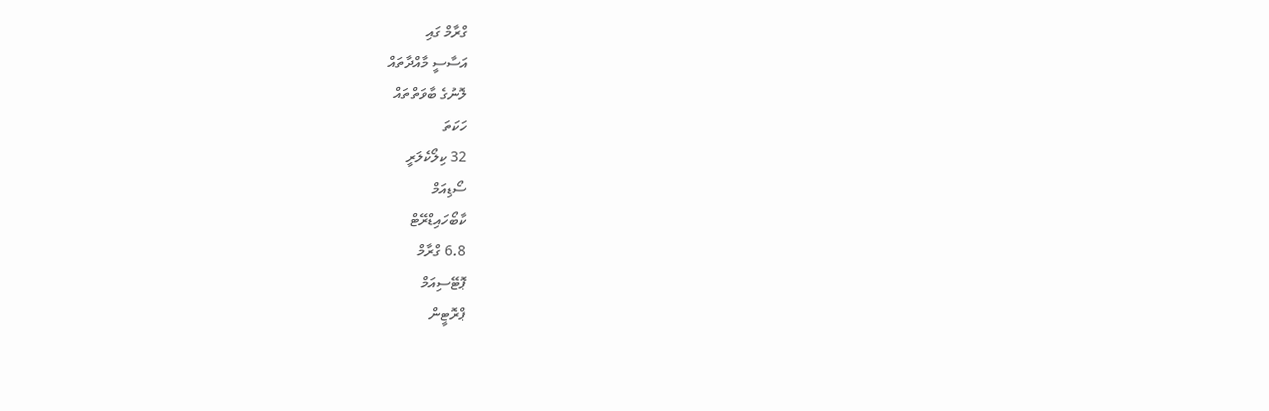ގްރާމް ގައި
އަސާސީ މާއްދާތައް
ލޮނުގެ ބާވަތްތައް
ހަކަތަ
32 ކިލޯކެލަރީ
ސޯޑިއަމް
ކާބޯހައިޑްރޭޓް
6.8 ގްރާމް
ޕޮޓޭސިއަމް
ޕްރޮޓީން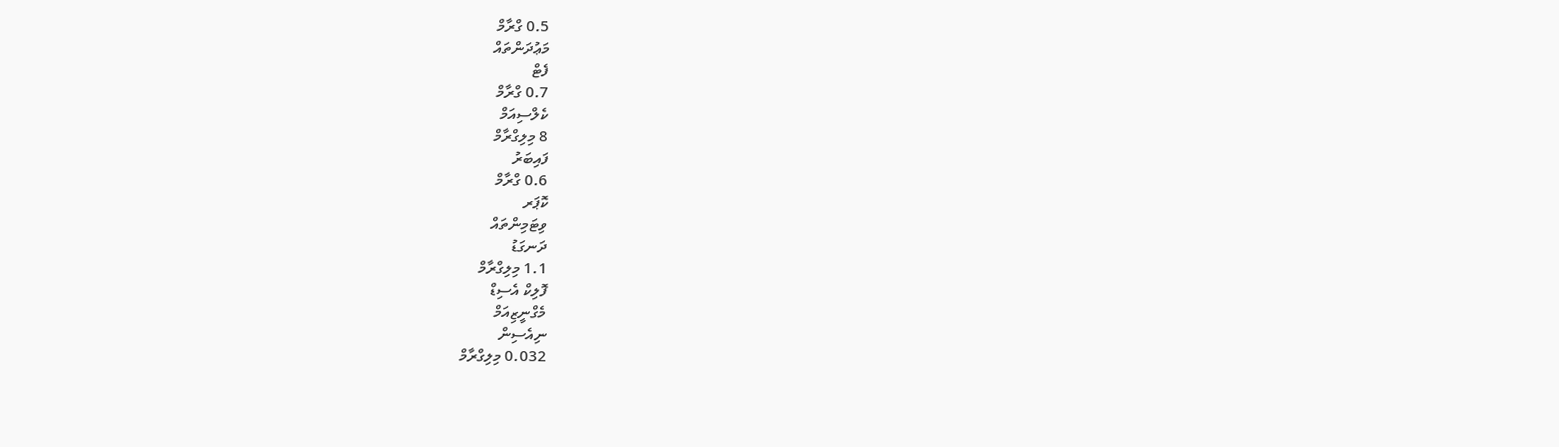0.5 ގްރާމް
މަޢުދަންތައް
ފެޓް
0.7 ގްރާމް
ކެލްސިއަމް
8 މިލިގްރާމް
ފައިބަރު
0.6 ގްރާމް
ކޮޕަރ
ވިޓަމިންތައް
ދަނގަޑު
1.1 މިލިގްރާމް
ފޮލިކް އެސިޑް
މެގްނީޒިއަމް
ނިއެސިން
0.032 މިލިގްރާމް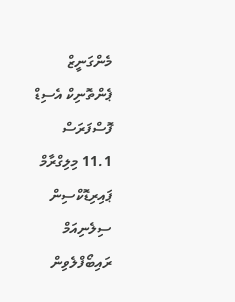މެންގަނީޒް
ޕެންތޮނިކް އެސިޑް
ފޮސްފަރަސް
11.1 މިލިގްރާމް
ޕައިރިޑޮކްސިން
ސިލެނިއަމް
ރައިބޯފްލެވިން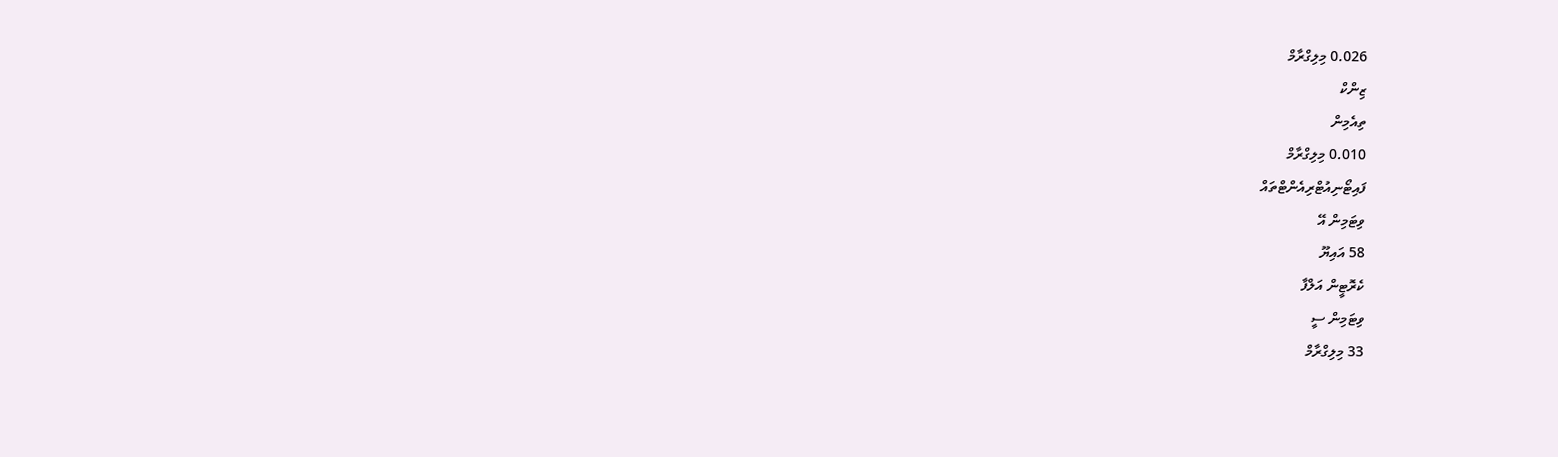0.026 މިލިގްރާމް
ޒިންކް
ތިއެމިން
0.010 މިލިގްރާމް
ފައިޓޯނިއުޓްރިއެންޓްތައް
ވިޓަމިން އޭ
58 އައިޔޫ
ކެރޮޓީން އަލްފާ
ވިޓަމިން ސީ
33 މިލިގްރާމް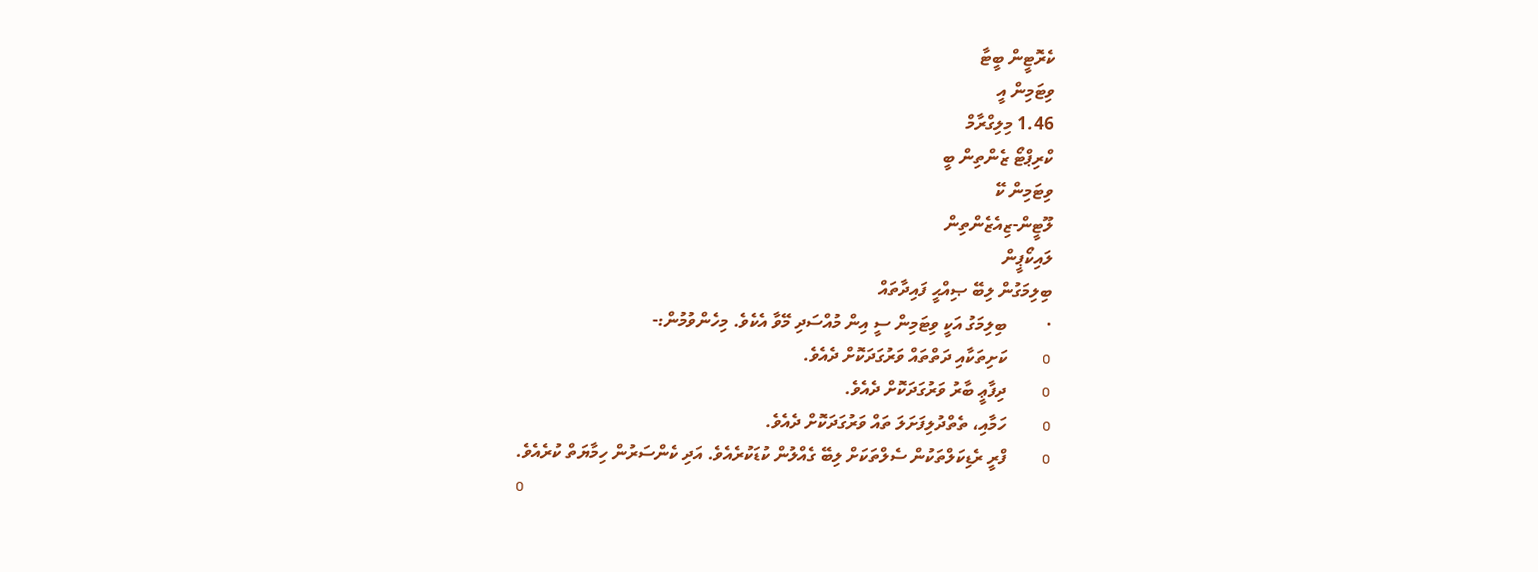ކެރޮޓީން ބީޓާ
ވިޓަމިން އީ
1.46 މިލިގްރާމް
ކްރިޕްޓޯ ޒެންތިން ބީ
ވިޓަމިން ކޭ
ލޫޓީން-ޒިއެޒެންތިން
ލައިކޯޕީން
ބިލިމަގުން ލިބޭ ޞިއްޙީ ފައިދާތައް
·         ބިލިމަގު އަކީ ވިޓަމިން ސީ އިން މުއްސަދި މޭވާ އެކެވެ. މިހެންވުމުން:-
o       ކަށިތަކާއި ދަތްތައް ވަރުގަދަކޮށް ދެއެވެ.
o       ދިފާޢީ ބާރު ވަރުގަދަކޮށް ދެއެވެ.
o       ހަމާއި، ތެތްދުލިފަށަލަ ތައް ވަރުގަދަކޮށް ދެއެވެ.
o       ފްރީ ރެޑިކަލްތަކުން ސެލްތަކަށް ލިބޭ ގެއްލުން ކުޑަކުރެއެވެ. އަދި ކެންސަރުން ހިމާޔަތް ކުރެއެވެ.
o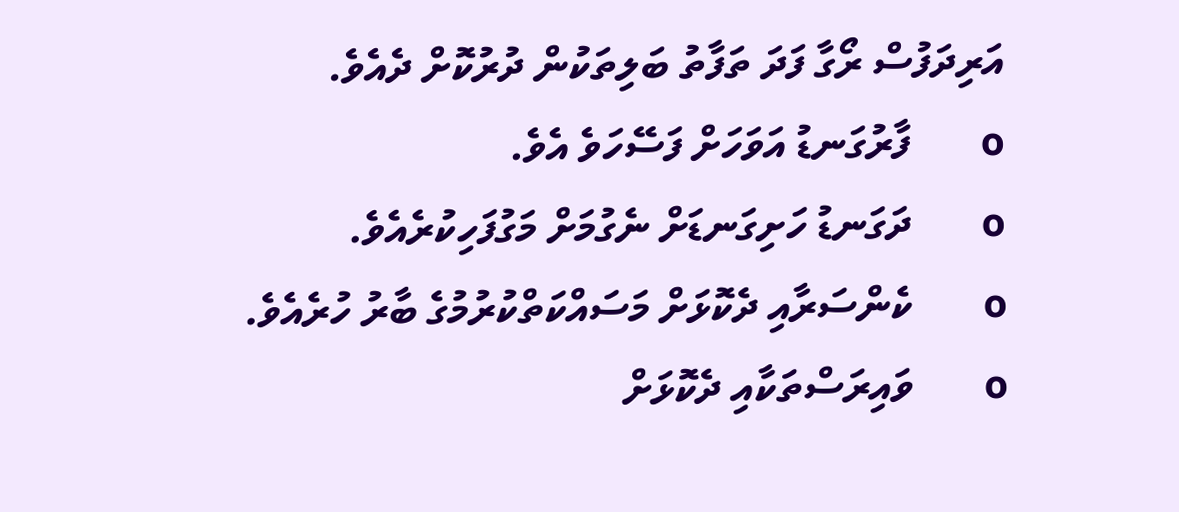އަރިދަފުސް ރޯގާ ފަދަ ތަފާތު ބަލިތަކުން ދުރުކޮށް ދެއެވެ.
o       ފާރުގަނޑު އަވަހަށް ފަސޭހަވެ އެވެ.
o       ދަގަނޑު ހަށިގަނޑަށް ނެގުމަށް މަގުފަހިކުރެއެވެ.
o       ކެންސަރާއި ދެކޮޅަށް މަސައްކަތްކުރުމުގެ ބާރު ހުރެއެވެ.
o       ވައިރަސްތަކާއި ދެކޮޅަށް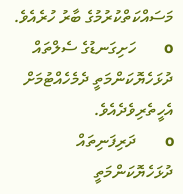މަސައްކަތްކުރުމުގެ ބާރު ހުރެއެވެ.
o       ހަށިގަނޑުގެ ސެލްތައް ދުޅަހެޔޮކަންމަތީ ދެމެހެއްޓުމަށް އެހީތެރިވެދެއެވެ.
o       ދަރިފަނިތައް ދުޅަހެޔޮކަންމަތީ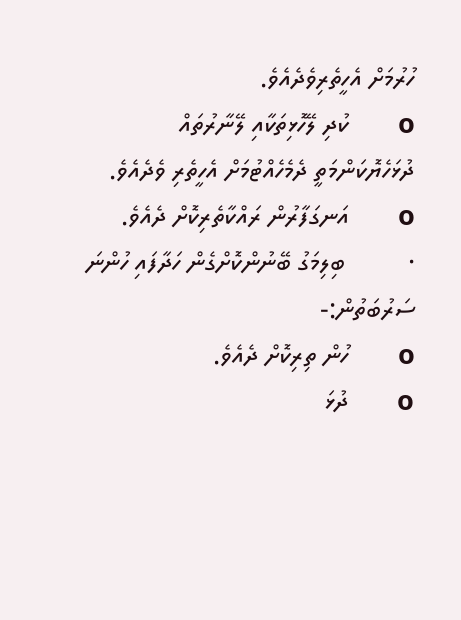ހުރުމަށް އެހީތެރިވެދެއެވެ.
o       ކުދި ލޭހޮޅިތަކާއި ލޭނާރުތައް ދުޅަހެޔޮކަންމަތީ ދެމެހެއްޓުމަށް އެހީތެރި ވެދެއެވެ.
o       އަނގަފާރުން ރައްކާތެރިކޮށް ދެއެވެ.
·         ބިލިމަގު ބޭނުންކޮށްގެން ހަދާފައި ހުންނަ ސަރުބަތުން:-
o       ހުން ތިރިކޮށް ދެއެވެ.
o       ދުޅަ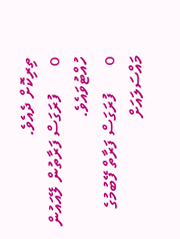ތިރިކޮށް ދެއެވެ.
o       ފުރަގަސް ފަރާތުން ލޭއައުން ހުއްޓުވައެވެ.
o       ފުރަގަސް ފަރާތް ފޭބުމުގެ މައްސަލައަށް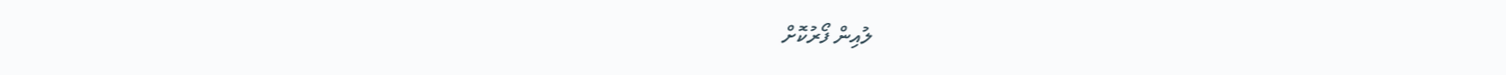ލުއިން ފޯރުކޮށް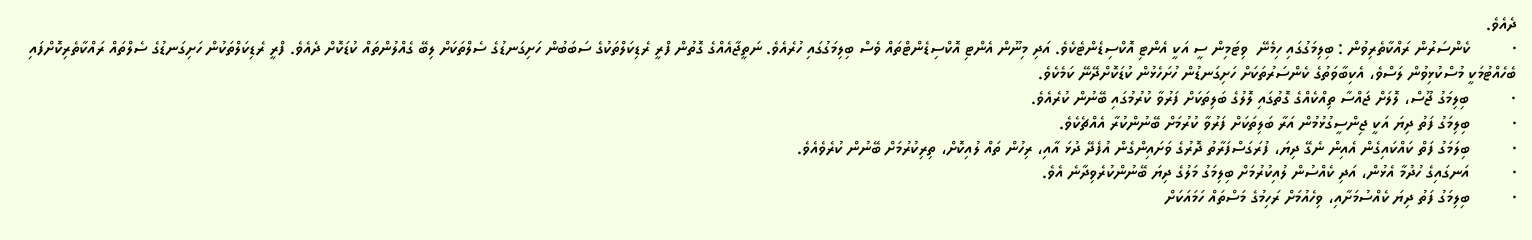ދެއެވެ.
·         ކެންސަރުން ރައްކާތެރިވުން : ބިލިމަގުގައި ހިމެނޭ  ވިޓަމިން ސީ އަކީ އެންޓި އޮކްސިޑެންޓެކެވެ. އަދި މިނޫން އެންޓި އޮކްސިޑެންޓްތައް ވެސް ބިލިމަގުގައި ހުރެއެވެ. ނަތީޖާއެއްގެ ގޮތުން ފްރީ ރެޑިކަލްތަކުގެ ސަބަބުން ހަށިގަނޑުގެ ސެލްތަކަށް ލިބޭ ގެއްލުންތައް ކުޑަކޮށް ދެއެވެ. ފްރީ ރެޑިކަލްތަކުން ހަށިގަނޑުގެ ސެލްތައް ރައްކާތެރިކޮށްފައި ބެހެއްޓުމަކީ މުސްކުޅިވުން ލަސްވެ، އެކިބާވަތުގެ ކެންސަރުތަކަށް ހަށިގަނޑުން ހުށަހެޅުން ކުޑަކޮށްދޭނޭ ކަމެކެވެ.
·         ބިލިމަގު ޖޫސް، ލޮލަށް ޖައްސާ ތިއްކެއްގެ ގޮތުގައި ލޮލުގެ ބަލިތަކަށް ފަރުވާ ކުރުމުގައި ބޭނުން ކުރެއެވެ.
·         ބިލިމަގު ފަތު ދިޔަ އަކީ ޖިންސީގުޅުމުން އަރާ ބަލިތަކަށް ފަރުވާ ކުރުމަށް ބޭނުންކުރާ އެއްޗެކެވެ.
·         ބިލަމަގު ފަތް ކައްކައިގެން އެއިން ނެގޭ ދިޔަ، ފުރަގަސްފަރާތު ދޮރުގެ ވަށައިންގެން އުފެދޭ ދުޅަ އާއި، ރިހުން ތައް ލުއިކޮށް، ތިރިކުރުމަށް ބޭނުން ކުރެވެއެވެ.
·         އަނގައިގެ ހުދުމާ އެޅުން، އަދި ކެއްސުން ލުއިކުރުމަށް ބިލިމަގު މަލުގެ ދިޔަ ބޭނުންކުރެވިދާނެ އެވެ.
·         ބިލިމަގު ފަތު ދިޔަ ކެއްސުމަށާއި، ވިހެއުމަށް ރަހިމުގެ މަސްތައް ހަމައަކަށް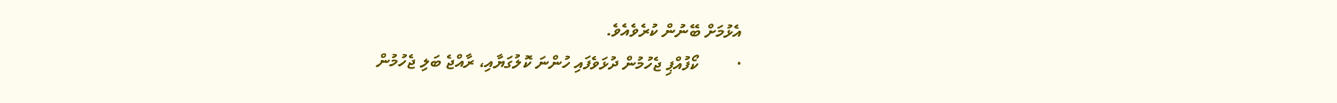އެޅުމަށް ބޭނުން ކުރެވެއެވެ.
·         ކޯފުއްޕި ޖެހުމުން ދުޅަވެފައި ހުންނަ ކޮލުގަޔާއި، ރާއްޖެ ބަލި ޖެހުމުން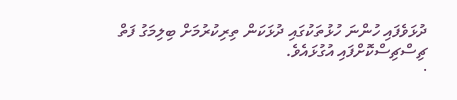ދުޅަވެފައި ހުންނަ ހުޅުތަކުގައި ދުޅަކަން ތިރިކުރުމަށް ބިލިމަގު ފަތް ޗިސްޗިސްކޮށްފައި އުގުޅައެވެ.
·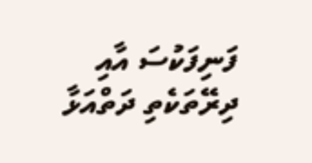ފަނިފަކުސަ އާއި ދިރޭތަކެތި ދަތްއަޅާ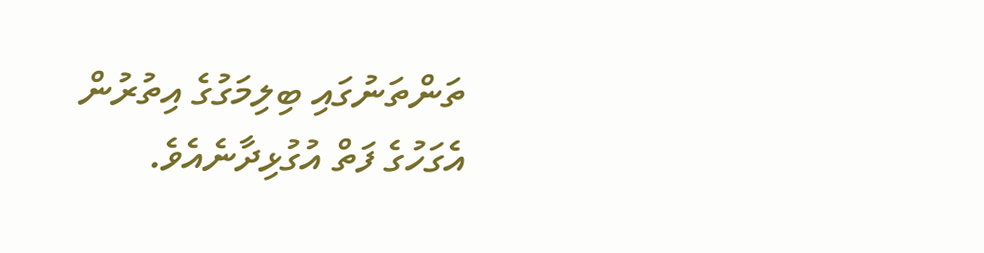ތަންތަނުގައި ބިލިމަގުގެ އިތުރުން އެގަހުގެ ފަތް އުގުޅިދާނެއެވެ.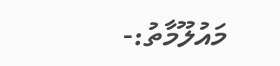މައުލޫމާތު:-